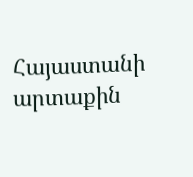Հայաստանի արտաքին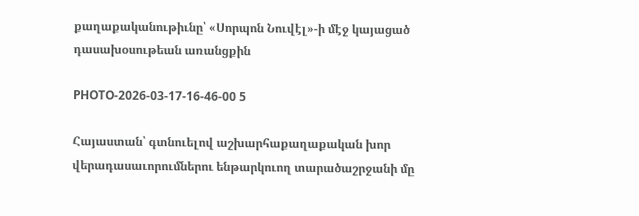քաղաքականութիւնը՝ «Սորպոն Նուվէլ»-ի մէջ կայացած դասախօսութեան առանցքին

PHOTO-2026-03-17-16-46-00 5

Հայաստան՝ գտնուելով աշխարհաքաղաքական խոր վերադասաւորումներու ենթարկուող տարածաշրջանի մը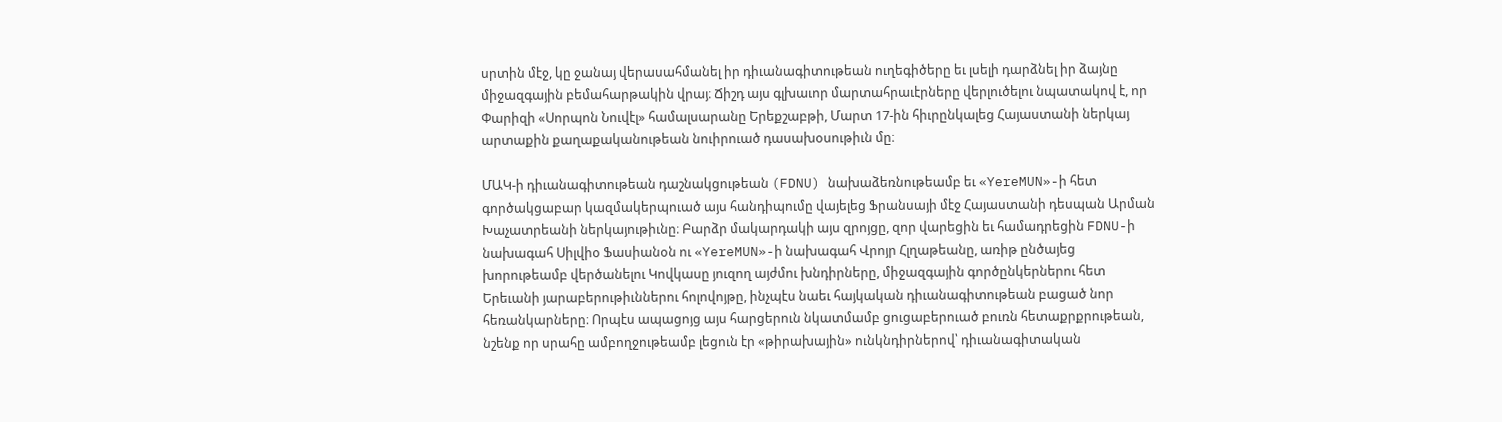սրտին մէջ, կը ջանայ վերասահմանել իր դիւանագիտութեան ուղեգիծերը եւ լսելի դարձնել իր ձայնը միջազգային բեմահարթակին վրայ։ Ճիշդ այս գլխաւոր մարտահրաւէրները վերլուծելու նպատակով է, որ Փարիզի «Սորպոն Նուվէլ» համալսարանը Երեքշաբթի, Մարտ 17-ին հիւրընկալեց Հայաստանի ներկայ արտաքին քաղաքականութեան նուիրուած դասախօսութիւն մը։

ՄԱԿ-ի դիւանագիտութեան դաշնակցութեան (FDNU) նախաձեռնութեամբ եւ «YereMUN»-ի հետ գործակցաբար կազմակերպուած այս հանդիպումը վայելեց Ֆրանսայի մէջ Հայաստանի դեսպան Արման Խաչատրեանի ներկայութիւնը։ Բարձր մակարդակի այս զրոյցը, զոր վարեցին եւ համադրեցին FDNU-ի նախագահ Սիլվիօ Ֆասիանօն ու «YereMUN»-ի նախագահ Վրոյր Հլղաթեանը, առիթ ընծայեց խորութեամբ վերծանելու Կովկասը յուզող այժմու խնդիրները, միջազգային գործընկերներու հետ Երեւանի յարաբերութիւններու հոլովոյթը, ինչպէս նաեւ հայկական դիւանագիտութեան բացած նոր հեռանկարները։ Որպէս ապացոյց այս հարցերուն նկատմամբ ցուցաբերուած բուռն հետաքրքրութեան, նշենք որ սրահը ամբողջութեամբ լեցուն էր «թիրախային» ունկնդիրներով՝ դիւանագիտական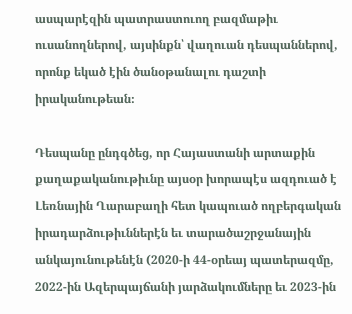ասպարէզին պատրաստուող բազմաթիւ ուսանողներով, այսինքն՝ վաղուան դեսպաններով, որոնք եկած էին ծանօթանալու դաշտի իրականութեան։

Դեսպանը ընդգծեց, որ Հայաստանի արտաքին քաղաքականութիւնը այսօր խորապէս ազդուած է Լեռնային Ղարաբաղի հետ կապուած ողբերգական իրադարձութիւններէն եւ տարածաշրջանային անկայունութենէն (2020-ի 44-օրեայ պատերազմը, 2022-ին Ազերպայճանի յարձակումները եւ 2023-ին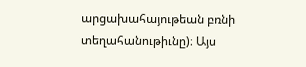արցախահայութեան բռնի տեղահանութիւնը)։ Այս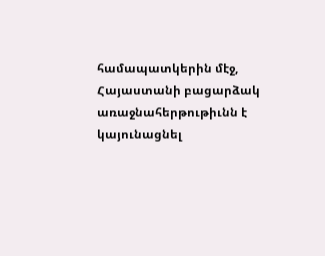համապատկերին մէջ, Հայաստանի բացարձակ առաջնահերթութիւնն է կայունացնել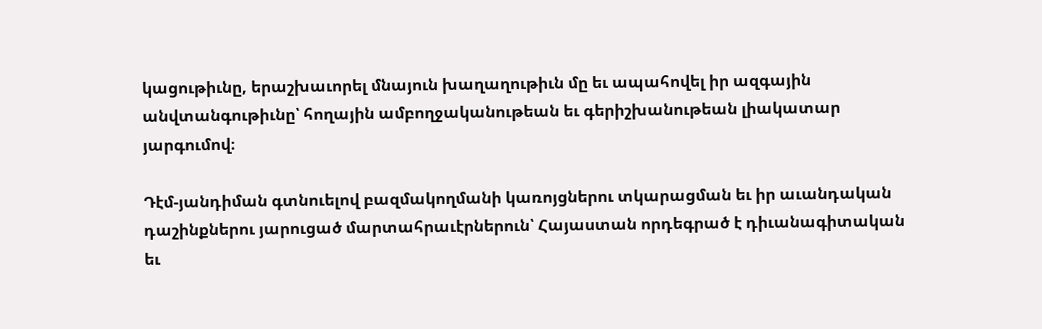կացութիւնը, երաշխաւորել մնայուն խաղաղութիւն մը եւ ապահովել իր ազգային անվտանգութիւնը՝ հողային ամբողջականութեան եւ գերիշխանութեան լիակատար յարգումով։

Դէմ-յանդիման գտնուելով բազմակողմանի կառոյցներու տկարացման եւ իր աւանդական դաշինքներու յարուցած մարտահրաւէրներուն՝ Հայաստան որդեգրած է դիւանագիտական եւ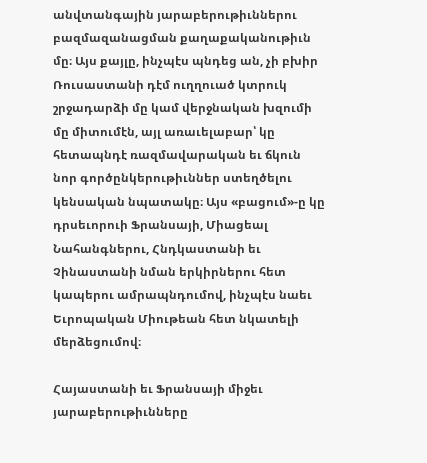անվտանգային յարաբերութիւններու բազմազանացման քաղաքականութիւն մը։ Այս քայլը, ինչպէս պնդեց ան, չի բխիր Ռուսաստանի դէմ ուղղուած կտրուկ շրջադարձի մը կամ վերջնական խզումի մը միտումէն, այլ առաւելաբար՝ կը հետապնդէ ռազմավարական եւ ճկուն նոր գործընկերութիւններ ստեղծելու կենսական նպատակը։ Այս «բացում»-ը կը դրսեւորուի Ֆրանսայի, Միացեալ Նահանգներու, Հնդկաստանի եւ Չինաստանի նման երկիրներու հետ կապերու ամրապնդումով, ինչպէս նաեւ Եւրոպական Միութեան հետ նկատելի մերձեցումով։

Հայաստանի եւ Ֆրանսայի միջեւ յարաբերութիւնները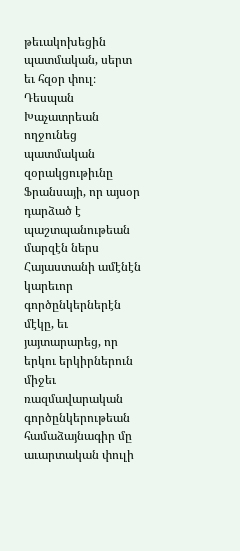թեւակոխեցին պատմական, սերտ եւ հզօր փուլ։ Դեսպան Խաչատրեան ողջունեց պատմական զօրակցութիւնը Ֆրանսայի, որ այսօր դարձած է պաշտպանութեան մարզէն ներս Հայաստանի ամէնէն կարեւոր գործընկերներէն մէկը, եւ յայտարարեց, որ երկու երկիրներուն միջեւ ռազմավարական գործընկերութեան համաձայնագիր մը աւարտական փուլի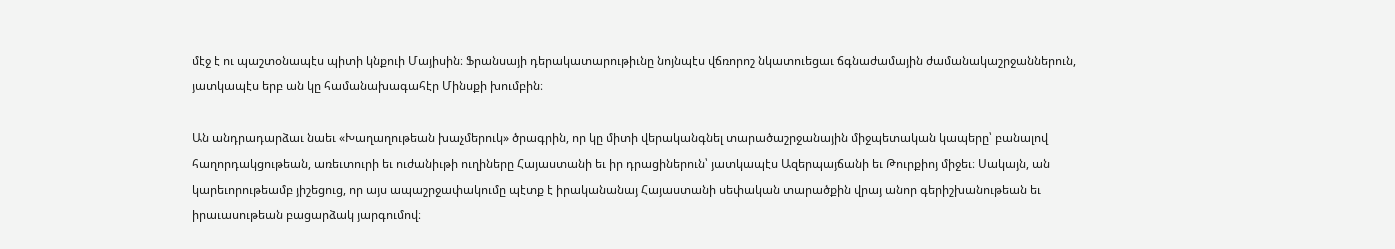մէջ է ու պաշտօնապէս պիտի կնքուի Մայիսին։ Ֆրանսայի դերակատարութիւնը նոյնպէս վճռորոշ նկատուեցաւ ճգնաժամային ժամանակաշրջաններուն, յատկապէս երբ ան կը համանախագահէր Մինսքի խումբին։

Ան անդրադարձաւ նաեւ «Խաղաղութեան խաչմերուկ» ծրագրին, որ կը միտի վերականգնել տարածաշրջանային միջպետական կապերը՝ բանալով հաղորդակցութեան, առեւտուրի եւ ուժանիւթի ուղիները Հայաստանի եւ իր դրացիներուն՝ յատկապէս Ազերպայճանի եւ Թուրքիոյ միջեւ։ Սակայն, ան կարեւորութեամբ յիշեցուց, որ այս ապաշրջափակումը պէտք է իրականանայ Հայաստանի սեփական տարածքին վրայ անոր գերիշխանութեան եւ իրաւասութեան բացարձակ յարգումով։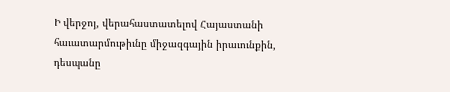Ի վերջոյ, վերահաստատելով Հայաստանի հաւատարմութիւնը միջազգային իրաւունքին, դեսպանը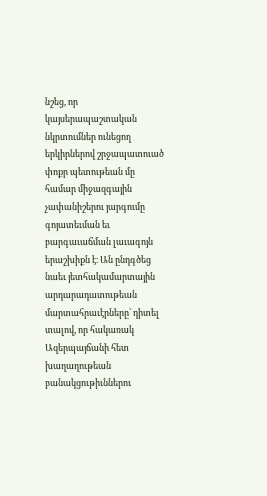նշեց, որ կայսերապաշտական նկրտումներ ունեցող երկիրներով շրջապատուած փոքր պետութեան մը համար միջազգային չափանիշերու յարգումը գոյատեւման եւ բարգաւաճման լաւագոյն երաշխիքն է։ Ան ընդգծեց նաեւ յետհակամարտային արդարադատութեան մարտահրաւէրները՝ դիտել տալով, որ հակառակ Ազերպայճանի հետ խաղաղութեան բանակցութիւններու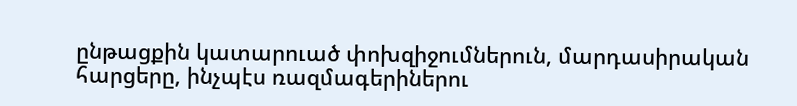ընթացքին կատարուած փոխզիջումներուն, մարդասիրական հարցերը, ինչպէս ռազմագերիներու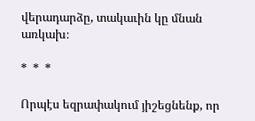վերադարձը, տակաւին կը մնան առկախ։

*  *  *

Որպէս եզրափակում յիշեցնենք, որ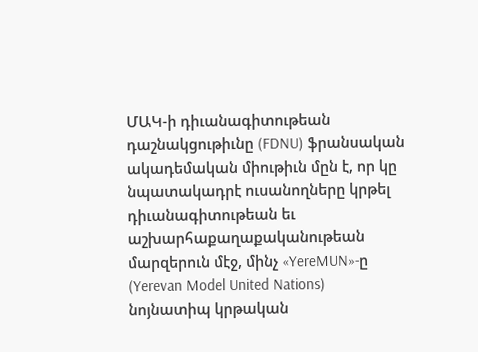ՄԱԿ-ի դիւանագիտութեան դաշնակցութիւնը (FDNU) ֆրանսական ակադեմական միութիւն մըն է, որ կը նպատակադրէ ուսանողները կրթել դիւանագիտութեան եւ աշխարհաքաղաքականութեան մարզերուն մէջ, մինչ «YereMUN»-ը (Yerevan Model United Nations)  նոյնատիպ կրթական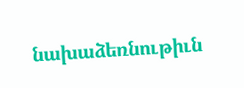նախաձեռնութիւն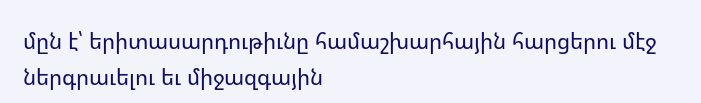մըն է՝ երիտասարդութիւնը համաշխարհային հարցերու մէջ ներգրաւելու եւ միջազգային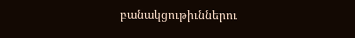բանակցութիւններու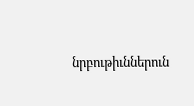նրբութիւններուն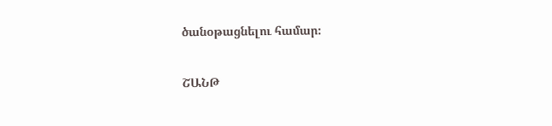ծանօթացնելու համար։

ՇԱՆԹ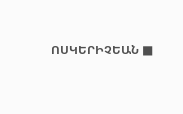ՈՍԿԵՐԻՉԵԱՆ ■